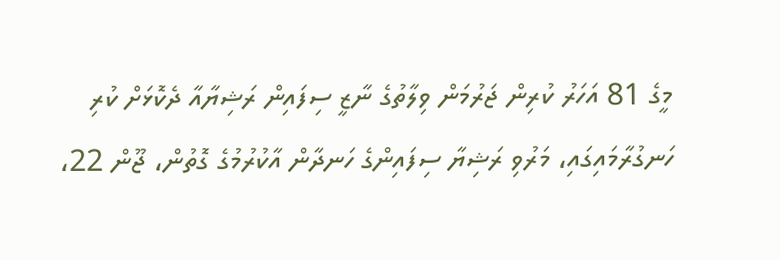މީގެ 81 އަހަރު ކުރިން ޖަރުމަން ވިލާތުގެ ނާޒީ ސިފައިން ރަޝިޔާއާ ދެކޮޅަށް ކުރި ހަނގުރާމައިގައި، މަރުވި ރަޝިޔާ ސިފައިންގެ ހަނދާން އާކުރުމުގެ ގޮތުން، ޖޫން 22،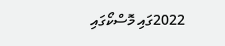2022ގައި މޮސްކޯގައި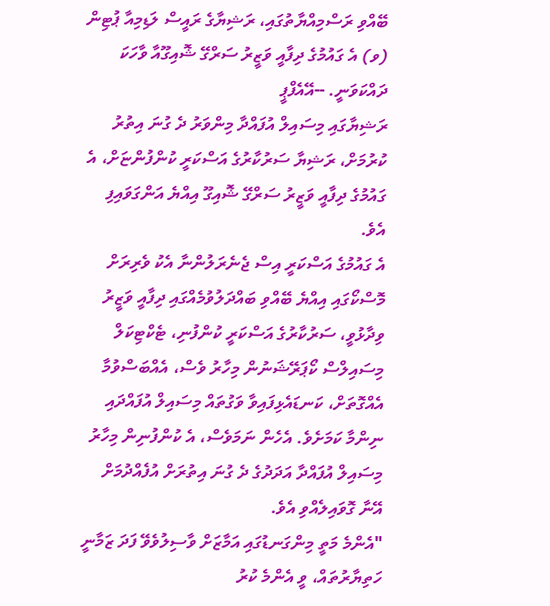ބޭއްވި ރަސްމިއްޔާތުގައި، ރަޝިޔާގެ ރައީސް ލަޑިމިއާ ޕުޓިން (ވ) އެ ގައުމުގެ ދިފާއީ ވަޒީރު ސަރްގޭ ޝޮއިގޫއާ ވާހަކަ ދައްކަވަނީ. --އޭއެފްޕީ
ރަޝިޔާގައި މިސައިލް އުފައްދާ މިންވަރު ދެ ގުނަ އިތުރު ކުރުމަށް، ރަޝިޔާ ސަރުކާރުގެ އަސްކަރީ ކުންފުންޏަށް، އެ ގައުމުގެ ދިފާއީ ވަޒީރު ސަރްގޭ ޝޮއިގޫ އިއްޔެ އަންގަވައިފި އެވެ.
އެ ގައުމުގެ އަސްކަރީ އިސް ޖެނެރަލުންނާ އެކު ވެރިރަށް މޮސްކޯގައި އިއްޔެ ބޭއްވި ބައްދަލުވުމެއްގައި ދިފާއީ ވަޒީރު ވިދާޅުވީ، ސަރުކާރުގެ އަސްކަރީ ކުންފުނި، ޓެކްޓިކަލް މިސައިލްސް ކޯޕަރޭޝަނުން މިހާރު ވެސް، އެއްބަސްވުމާ އެއްގޮތަށް، ކަނޑައެޅިފައިވާ ވަގުތައް މިސައިލް އުފައްދައި ނިންމާ ކަމަށެވެ. އެހެން ނަމަވެސް، އެ ކުންފުނިން މިހާރު މިސައިލް އުފައްދާ އަދަދުގެ ދެ ގުނަ އިތުރަށް އުފެއްދުމަށް އޭނާ ގޮވައިލެއްވި އެވެ.
"އެންމެ މަތީ މިންގަނޑުގައި އަމާޒަށް ވާސިލުވެވޭ ފަދަ ޒަމާނީ ހަތިޔާރުތައް، ވީ އެންމެ ކުރު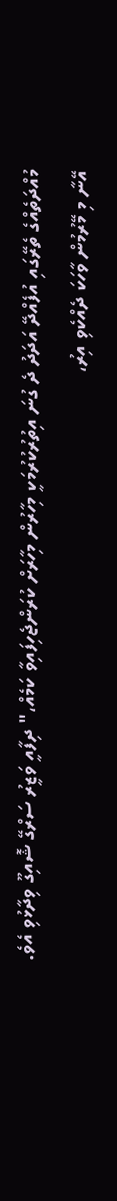މުއްދަތެއްގެ ތެރޭގައި އުފެއްދޭ އަދަދު ދެ ގުނަ އިތުރުކުރުމަކީ މިހާރުން މިހާރަށް ކުރަންޖެހިފައިވާ ކަމެއް،" ދިފާއީ ވަޒީރު ސަރްގޭ ޝޮއިގޫ ވިދާޅުވި އެވެ.
އޭނާ މި މޭރުމުން ވާހަކަ ދެއްކެވި އިރު،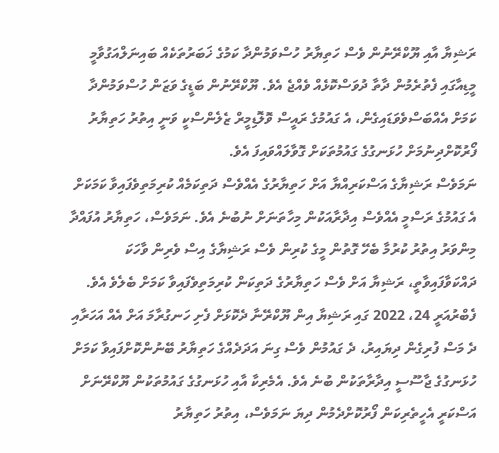ރަޝިޔާ އާއި ޔޫކްރޭނުން ވެސް ހަތިޔާރު ހުސްވަމުންދާ ކަމުގެ ޚަބަރުތަކެއް ބައިނަލްއަގުވާމީ މީޑިއާގައި ފެތުރެމުން ދާތާ ދުވަސްކޮޅެއް ވެއްޖެ އެވެ. ޔޫކްރޭނުން ބަޑީގެ ވަޒަން ހުސްވަމުންދާ ކަމަށް އެއްބަސްވެވަޑައިގެން، އެ ގައުމުގެ ރައީސް ވޮލޮޑިމީރް ޒެލެންސްކީ ވަނީ އިތުރު ހަތިޔާރު ފޯރުކޮށްދިނުމަށް ހުޅަނގުގެ ގައުމުތަކަށް ގޮވާލައްވައިފަ އެވެ.
ނަމަވެސް ރަޝިޔާގެ އަސްކަރިއްޔާ އަށް ހަތިޔާރުގެ އެއްވެސް ދަތިކަމެއް ކުރިމަތިވެފައިވާ ކަމަކަށް އެ ގައުމުގެ ރަސްމީ އެއްވެސް އިދާރާއަކުން މިހާތަނަށް ނުބުނެ އެވެ. ނަމަވެސް، ހަތިޔާރު އުފައްދާ މިންވަރު އިތުރު ކުރުމާ ބެހޭ ގޮތުން މީގެ ކުރިން ވެސް ރަޝިޔާގެ އިސް ވެރިން ވާހަކަ ދައްކަވާފައިވާތީ، ރަޝިޔާ އަށް ވެސް ހަތިޔާރުގެ ދަތިކަން ކުރިމަތިވެފައިވާ ކަމަށް ބެލެވެ އެވެ.
ފެބްރުއަރީ 24، 2022 ގައި ރަޝިޔާ އިން ޔޫކްރޭނާ ދެކޮޅަށް ފެށި ހަނގުރާމަ އަށް އެއް އަހަރާއި ދެ މަސް ފުރިގެން ދިޔައިރު، ދެ ގައުމުން ވެސް ގިނަ އަދަދެއްގެ ހަތިޔާރު ބޭނުންކޮށްފައިވާ ކަމަށް ހުޅަނގުގެ ޖާސޫސީ އިދާރާތަކުން ބުނެ އެވެ. އެމެރިކާ އާއި ހުޅަނގުގެ ގައުމުތަކުން ޔޫކްރޭނަށް އަސްކަރީ އެހީތެރިކަން ފޯރުކޮށްދެމުން ދިޔަ ނަމަވެސް، އިތުރު ހަތިޔާރު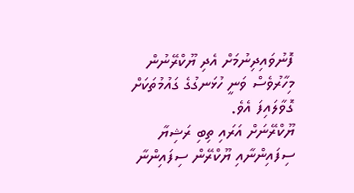ފޮނުވައިދިނުމަށް އެދި ޔޫކްރޭނުން މިހާރުވެސް ވަނީ ހުޅަނގުގެ ގައުމުތަކަށް ގޮވާލައިފަ އެވެ.
ޔޫކްރޭނަށް އަރައި ތިބި ރަޝިޔާ ސިފައިންނާއި ޔޫކްރޭން ސިފައިންނާ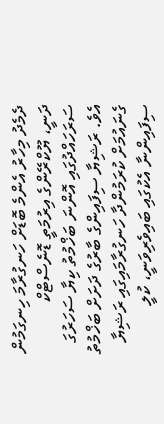ދެމެދު މިހާރު އެންމެ ބޮޑަށް ހަނގުރާމަ ހިނގަމުން ދަނީ، ޔޫކްރޭންގެ އިރުމަތީ ޑޮނެސްޓްކް ސަރަހައްދުގައި އޮންނަ ބަޚްމުތު ކިޔާ ސަހަރުގަ އެވެ. ރަޝިޔާ ސިފައިންގެ ބާރުގެ ދަށަށް ބަޚްމުތު ގެނައުމަށް ކުރަމުންދާ ހަނގުރާމައިގައި ރަޝިޔާ ސިފައިންނާ އެކުގައި ބައިވެރިވަނީ، ކުލީ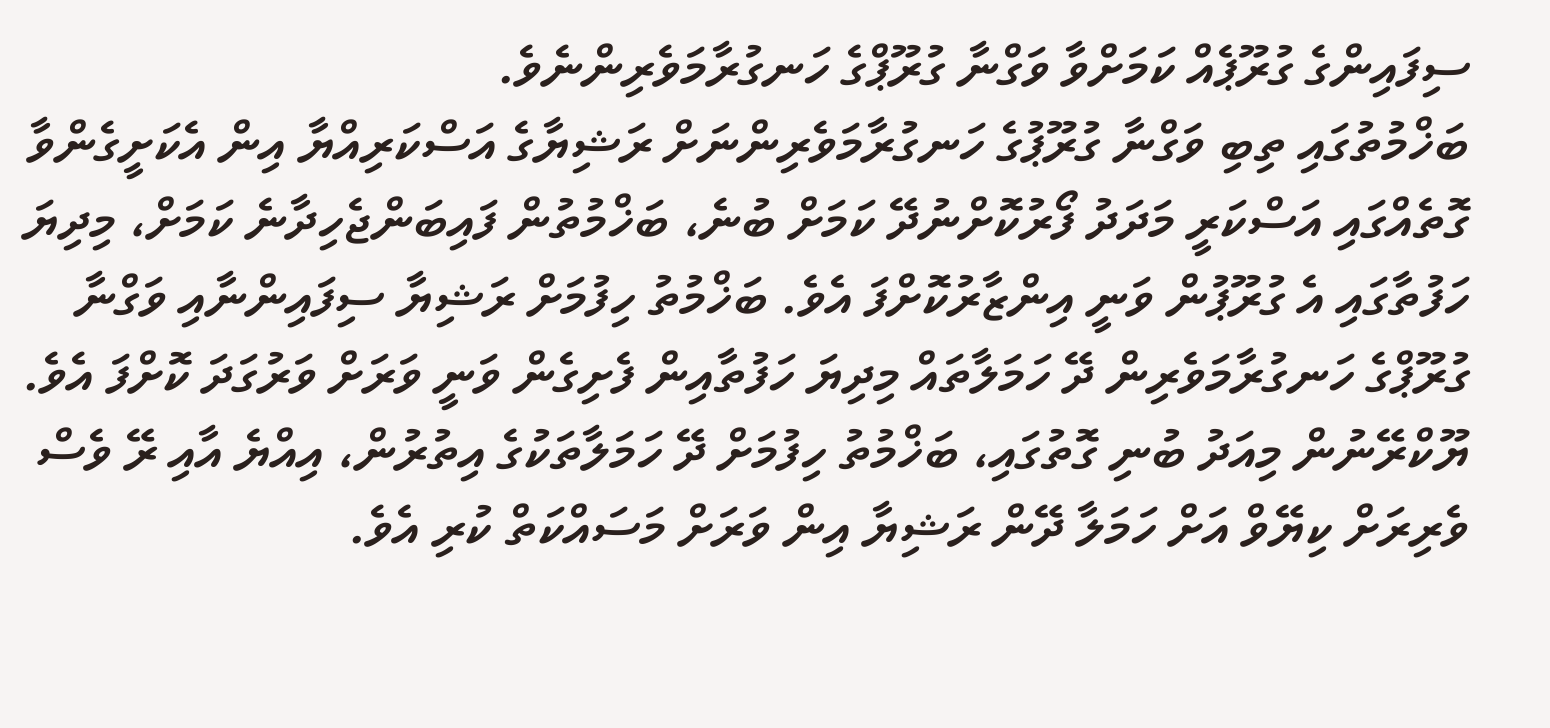ސިފައިންގެ ގުރޫޕެއް ކަމަށްވާ ވަގްނާ ގުރޫޕްގެ ހަނގުރާމަވެރިންނެވެ.
ބަޚްމުތުގައި ތިބި ވަގްނާ ގުރޫޕުގެ ހަނގުރާމަވެރިންނަށް ރަޝިޔާގެ އަސްކަރިއްޔާ އިން އެކަށީގެންވާ ގޮތެއްގައި އަސްކަރީ މަދަދު ފޯރުކޮށްނުދޭ ކަމަށް ބުނެ، ބަޚްމުތުން ފައިބަންޖެހިދާނެ ކަމަށް، މިދިޔަ ހަފުތާގައި އެ ގުރޫޕުން ވަނީ އިންޒާރުކޮށްފަ އެވެ. ބަޚްމުތު ހިފުމަށް ރަޝިޔާ ސިފައިންނާއި ވަގްނާ ގުރޫޕްގެ ހަނގުރާމަވެރިން ދޭ ހަމަލާތައް މިދިޔަ ހަފުތާއިން ފެށިގެން ވަނީ ވަރަށް ވަރުގަދަ ކޮށްފަ އެވެ.
ޔޫކްރޭނުން މިއަދު ބުނި ގޮތުގައި، ބަޚްމުތު ހިފުމަށް ދޭ ހަމަލާތަކުގެ އިތުރުން، އިއްޔެ އާއި ރޭ ވެސް ވެރިރަށް ކިޔޭވް އަށް ހަމަލާ ދޭން ރަޝިޔާ އިން ވަރަށް މަސައްކަތް ކުރި އެވެ.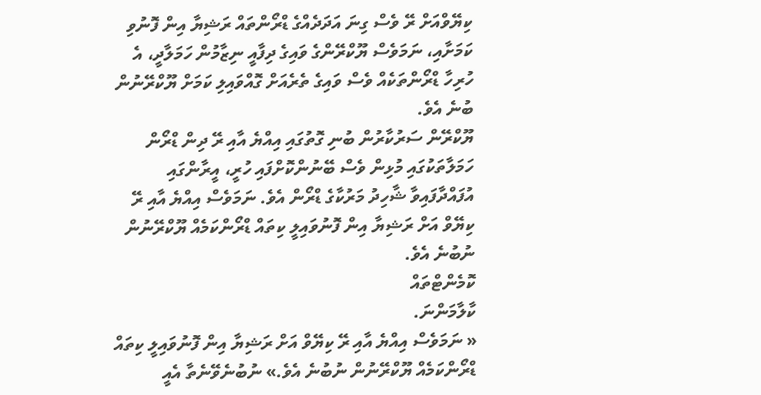ކިޔޭވްއަށް ރޭ ވެސް ގިނަ އަދަދެއްގެ ޑްރޯންތައް ރަޝިޔާ އިން ފޮނުވި ކަމަށާއި، ނަމަވެސް ޔޫކްރޭންގެ ވައިގެ ދިފާއީ ނިޒާމުން ހަމަލާދީ، އެ ހުރިހާ ޑްރޯންތަކެއް ވެސް ވައިގެ ތެރެއަށް ގޮއްވައިލި ކަމަށް ޔޫކްރޭނުން ބުނެ އެވެ.
ޔޫކްރޭން ސަރުކާރުން ބުނި ގޮތުގައި އިއްޔެ އާއި ރޭ ދިން ޑްރޯން ހަމަލާތަކުގައި މުޅިން ވެސް ބޭނުންކޮށްފައި ހުރީ، އީރާންގައި އުފައްދާފައިވާ ޝާހިދު މަރުކާގެ ޑްރޯން އެވެ. ނަމަވެސް އިއްޔެ އާއި ރޭ ކިޔޭވް އަށް ރަޝިޔާ އިން ފޮނުވައިލީ ކިތައް ޑްރޯންކަމެއް ޔޫކްރޭނުން ނުބުނެ އެވެ.
ކޮމެންޓްތައް
ކާލާމަންނަ.
« ނަމަވެސް އިއްޔެ އާއި ރޭ ކިޔޭވް އަށް ރަޝިޔާ އިން ފޮނުވައިލީ ކިތައް ޑްރޯންކަމެއް ޔޫކްރޭނުން ނުބުނެ އެވެ.» ނުބުނެވޭނެތާ އެއީ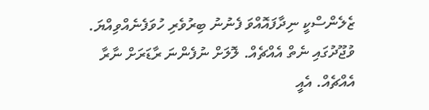ޒެލެންސްކީ ނިދާފައޮއްވަ ފެނުނު ބިރުވެރި ހުވަފެނެއްވިއްޔަ. ވުޖޫދުގައި ނެތް އެއްޗެއް. ލޮލަށް ނުފެންނަ ރާޑަރަށް ނާރާ އެއްޗެއް. އެއީ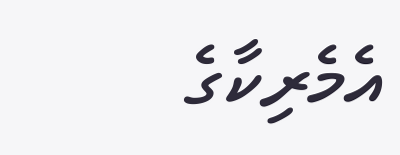އެމެރިކާގެ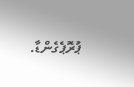ޕުރޮޕެގެންޑާ.